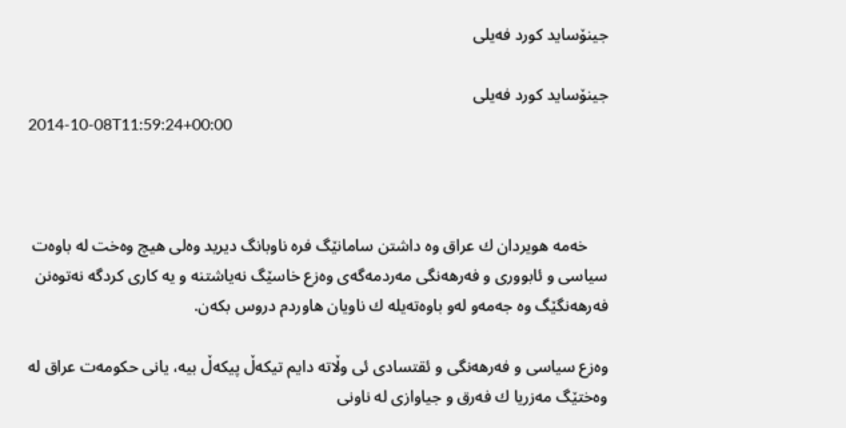جينۆسايد كورد فه‌يلی

جينۆسايد كورد فه‌يلی
2014-10-08T11:59:24+00:00



     خه‌مه‌ هویردان ك عراق وه‌ داشتن سامانێگ فره‌ ناوبانگ دیرید وه‌لى هیچ وه‌خت له‌ باوه‌ت سیاسى و ئابوورى و فه‌رهه‌نگى مه‌ردمه‌گه‌ى وه‌زع خاسێگ نه‌یاشتنه‌ و یه‌ كارى كردگه‌ نه‌توه‌نن فه‌رهه‌نگێگ وه‌ جه‌مه‌و له‌و باوه‌ته‌یله‌ ك ناویان هاوردم دروس بكه‌ن.

وه‌زع سیاسى و فه‌رهه‌نگى و ئقتسادى ئى وڵاته‌ دایم تیكه‌ڵ پیكه‌ڵ بیه‌، یانى حكومه‌ت عراق له‌ وه‌ختێگ مه‌زریا ك فه‌رق و جیاوازى له‌ ناونى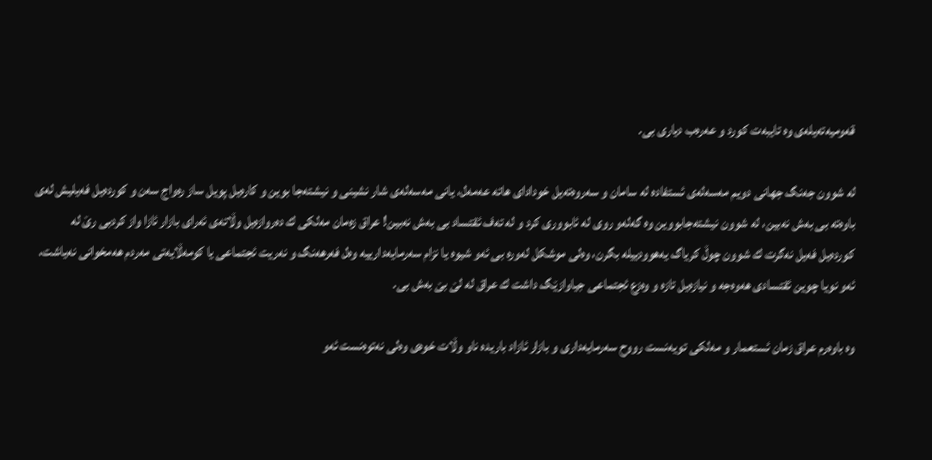قه‌ومیه‌ته‌یله‌ى وه‌ تایبه‌ت كورد و عه‌ره‌ب دیارى بى.

له‌ شوون جه‌نگ جهانى دویم مه‌سه‌له‌ى ئستفاده‌ له‌ سامان و سه‌روه‌ته‌یل خوداداى هاته‌ عه‌مه‌ل، یانى مه‌سه‌له‌ى شار نشینى و نیشته‌جا بوین و كاره‌یل پویل ساز ره‌واج سه‌ن و كورده‌یل فه‌یلیش له‌ى باوه‌ته‌ بى به‌ش نه‌بین، له‌ شوون نیشته‌جابووین وه‌ گه‌له‌و روى له‌ ئابوورى كرد و له‌ ته‌ف ئقتساد بى به‌ش نه‌بین! عراق زه‌مان مه‌لكى ك ده‌روازه‌یل وڵاته‌ى ئه‌راى بازار ئازا واز كردبى رێ له‌ كورده‌یل فه‌یل نه‌گرت ك شوون چوڵ كریاگ یه‌هوودییله‌ بگرن، وه‌لى موشكل له‌وره‌ بى ئه‌و شیوه‌ یا نزام سه‌رمایه‌دارییه‌ وه‌ل فه‌رهه‌نگ و نه‌ریت ئجتماعى یا كومه‌ڵایه‌تى مه‌ردم هه‌مخوانى نه‌یاشت، ئه‌و نویا چوین ئقتسادى هه‌وه‌جه‌ و نیازه‌یل تازه‌ و وه‌زع ئجتماعى جیاوازێگ داشت ك عراق له‌ لێ بێ به‌ش بى.

وه‌ باوه‌رم عراق زمان ئستعمار و مه‌لكى تویه‌نست رووح سه‌رمایه‌دارى و بازار ئازاد باریده‌ ناو وڵات خوه‌ى وه‌لى نه‌توه‌نست ئه‌و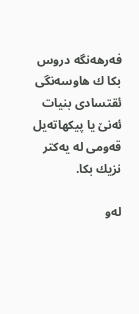فه‌رهه‌نگه‌ دروس بكا ك هاوسه‌نگى ئقتسادى بنیات ئه‌نێ یا پیكهاته‌یل قه‌ومى له‌ یه‌كتر نزیك بكا.

له‌و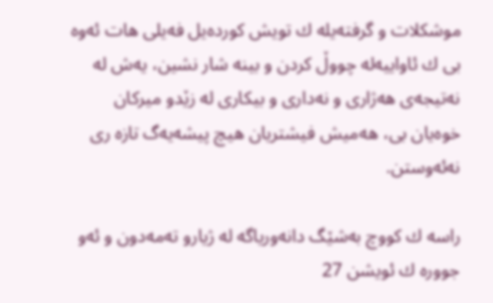موشكلات و گرفته‌یله‌ ك تویش كورده‌یل فه‌یلى هات ئه‌وه‌ بى ك ئاواییه‌له‌ چووڵ كردن و بینه‌ شار نشین، یه‌ش له‌ نه‌تیجه‌ى هه‌ژارى و نه‌دارى و بیكارى له‌ زێدو میركان خوه‌یان بى، هه‌میش فیشتریان هیچ پیشه‌یه‌گ تازه‌ رى نه‌ئه‌وستن.

راسه‌ ك كووچ به‌شێگ دانه‌وریاگه‌ له‌ ژیارو ته‌مه‌دون و ئه‌و جووره‌ ك ئویشن 27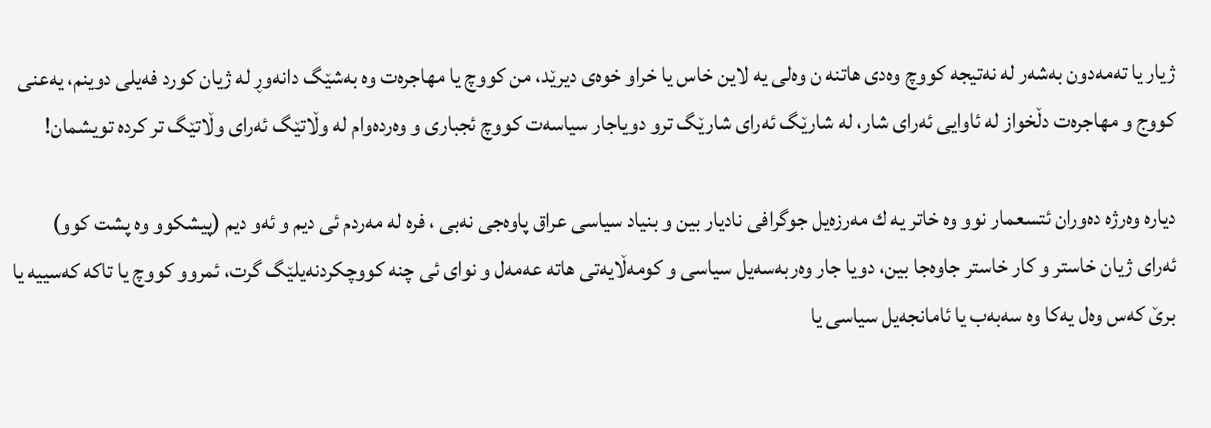ژیار یا ته‌مه‌دون به‌شه‌ر له‌ نه‌تیجه‌ كووچ وه‌دى هاتنه‌ ن وه‌لى یه‌ لاین خاس یا خراو خوه‌ى دیرێد، من كووچ یا مهاجره‌ت وه‌ به‌شێگ دانه‌وڕ له‌ ژیان كورد فه‌یلى دوینم، یه‌عنى كووج و مهاجره‌ت دڵخواز له‌ ئاوایی ئه‌راى شار، له‌ شارێگ ئه‌راى شارێگ ترو دویاجار سیاسه‌ت كووچ ئجبارى و وه‌رده‌وام له‌ وڵاتێگ ئه‌راى وڵاتێگ تر كرده‌ تویشمان!

دیاره‌ وه‌رژه‌ ده‌وران ئتسعمار نوو وه‌ خاتر یه‌ ك مه‌رزه‌یل جوگرافى نادیار بین و بنیاد سیاسى عراق پاوه‌جى نه‌بى ، فره‌ له‌ مه‌ردم ئى دیم و ئه‌و دیم (پیشكوو وه‌ پشت كوو) ئه‌راى ژیان خاستر و كار خاستر جاوه‌جا بین، دویا جار وه‌ربه‌سه‌یل سیاسى و كومه‌ڵایه‌تى هاته‌ عه‌مه‌ل و نواى ئى چنه‌ كووچكردنه‌یلێگ گرت، ئمروو كووچ یا تاكه‌ كه‌سییه‌ یا برێ كه‌س وه‌ل یه‌كا وه‌ سه‌به‌ب یا ئامانجه‌یل سیاسى یا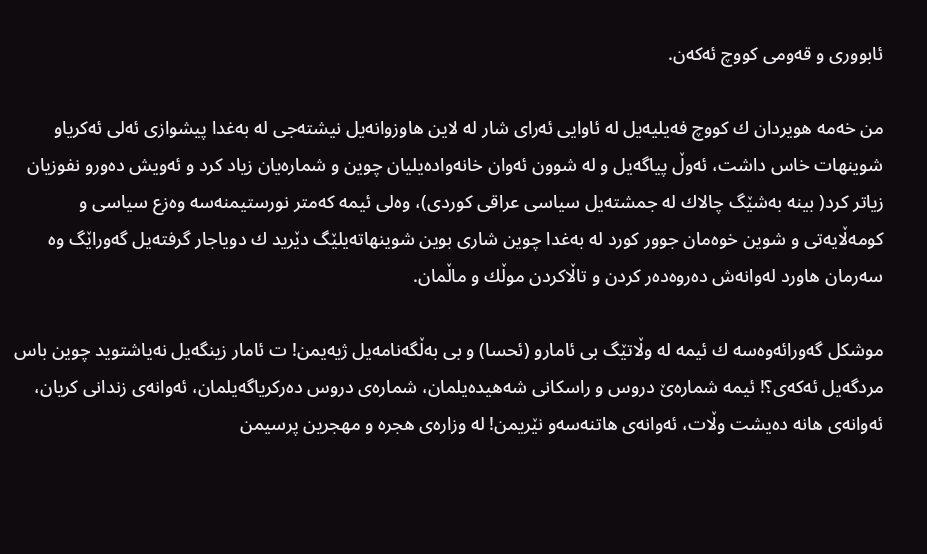ئابوورى و قه‌ومى كووچ ئه‌كه‌ن.

من خه‌مه‌ هویردان ك كووچ فه‌یلیه‌یل له‌ ئاوایى ئه‌راى شار له‌ لاین هاوزوانه‌یل نیشته‌جى له‌ به‌غدا پیشوازى ئه‌لى ئه‌كریاو شوینهات خاس داشت، ئه‌وڵ پیاگه‌یل و له‌ شوون ئه‌وان خانه‌واده‌یلیان چوین و شماره‌یان زیاد كرد و ئه‌ویش ده‌ورو نفوزیان زیاتر كرد( بینه‌ به‌شێگ چالاك له‌ جمشته‌یل سیاسى عراقى كوردى)، وه‌لى ئیمه‌ كه‌متر نورستیمنه‌سه‌ وه‌زع سیاسى و كومه‌ڵایه‌تى و شوین خوه‌مان جوور كورد له‌ به‌غدا چوین شارى بوین شوینهاته‌یلێگ دێرید ك دویاجار گرفته‌یل گه‌وراێگ وه‌ سه‌رمان هاورد له‌وانه‌ش ده‌روه‌ده‌ر كردن و تاڵاكردن موڵك و ماڵمان.

موشكل گه‌ورائه‌وه‌سه‌ ك ئیمه‌ له‌ وڵاتێگ بى ئامارو (ئحسا) و بى به‌ڵگه‌نامه‌یل ژیه‌یمن! ت ئامار زینگه‌یل نه‌یاشتوید چوین باس مردگه‌یل ئه‌كه‌ى؟! ئیمه‌ شماره‌ێ دروس و راسكانى شه‌هیده‌یلمان، شماره‌ى دروس ده‌ركریاگه‌یلمان، ئه‌وانه‌ى زندانى كریان، ئه‌وانه‌ى هانه‌ ده‌یشت وڵات، ئه‌وانه‌ى هاتنه‌سه‌و نێریمن! له‌ وزاره‌ى هجره‌ و مهجرین پرسیمن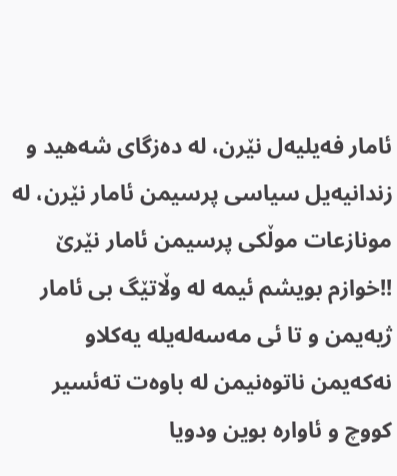ئامار فه‌یلیه‌ل نێرن، له‌ ده‌زگاى شه‌هید و زندانیه‌یل سیاسى پرسیمن ئامار نێرن، له‌ مونازعات موڵكى پرسیمن ئامار نێرێ !!خوازم بویشم ئیمه‌ له‌ وڵاتێگ بى ئامار ژیه‌یمن و تا ئى مه‌سه‌له‌یله‌ یه‌كلاو نه‌كه‌یمن ناتوه‌نیمن له‌ باوه‌ت ته‌ئسیر كووچ و ئاواره‌ بوین ودویا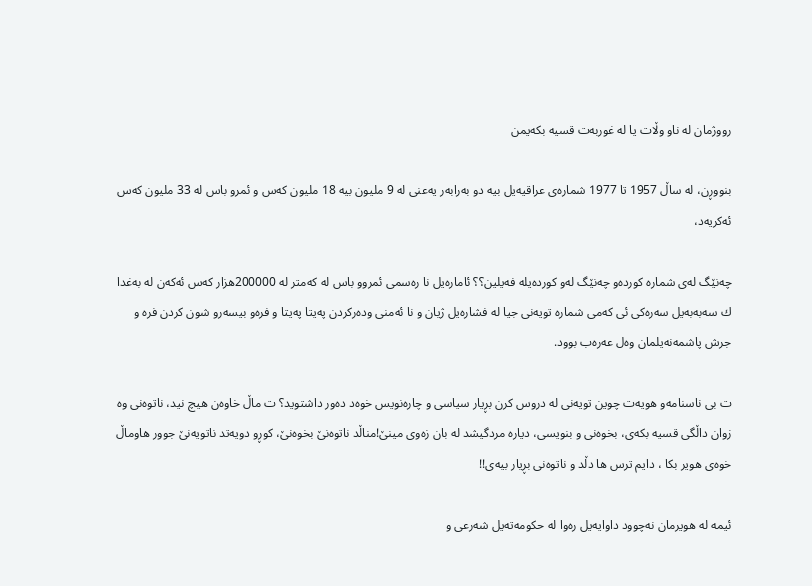رووژمان له‌ ناو وڵات یا له‌ غوربه‌ت قسیه‌ بكه‌یمن

بنووڕن، له‌ ساڵ 1957 تا 1977 شماره‌ى عراقیه‌یل بیه‌ دو به‌رابه‌ر یه‌عنى له‌ 9 ملیون بیه‌ 18 ملیون كه‌س و ئمرو باس له‌ 33 ملیون كه‌س ئه‌كریه‌د،

چه‌نێگ له‌ى شماره‌ كورده‌و چه‌نێگ له‌و كورده‌یله‌ فه‌یلین؟؟ ئاماره‌یل نا ره‌سمى ئمروو باس له‌ كه‌متر له‌ 200000هزار كه‌س ئه‌كه‌ن له‌ به‌غدا ك سه‌به‌به‌یل سه‌ره‌كى ئى كه‌مى شماره‌ تویه‌نى جیا له‌ فشاره‌یل ژیان و نا ئه‌منى وده‌ركردن په‌یتا په‌یتا و فره‌و بیسه‌رو شون كردن فره‌ و جرش پاشمه‌نه‌یلمان وه‌ل عه‌ره‌ب بوود.

ت بى ناسنامه‌و هویه‌ت چوین تویه‌نى له‌ دروس كرن بڕیار سیاسى و چاره‌نویس خوه‌د ده‌ور داشتوید؟ ت ماڵ خاوه‌ن هیچ نید، ناتوه‌نى وه‌ زوان داڵگى قسیه‌ بكه‌ى، بخوه‌نى و بنویسى، دیاره‌ مردگیشد له‌ بان زه‌وى مینێ!مناڵد ناتوه‌نێ بخوه‌نێ، كوڕو دویه‌تد ناتویه‌نێ جوور هاوماڵ خوه‌ى هویر بكا ، دایم ترس ها دڵد و ناتوه‌نى بڕیار بیه‌ى!!

ئیمه‌ له‌ هویرمان نه‌چوود داوایه‌یل ره‌وا له‌ حكومه‌ته‌یل شه‌رعى و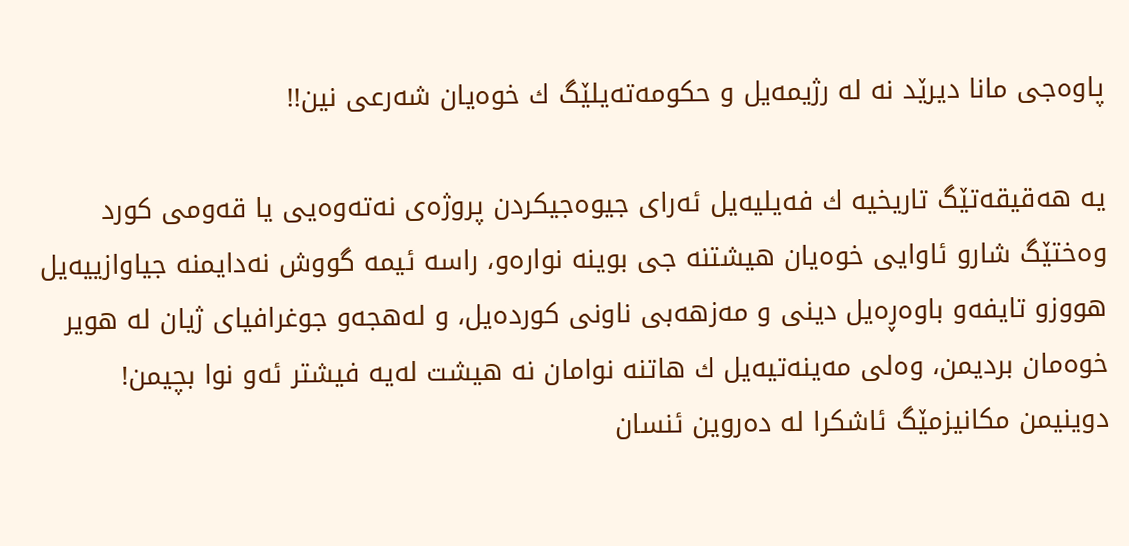پاوه‌جى مانا دیرێد نه‌ له‌ رژیمه‌یل و حكومه‌ته‌یلێگ ك خوه‌یان شه‌رعى نین!!

یه‌ هه‌قیقه‌تێگ تاریخیه‌ ك فه‌یلیه‌یل ئه‌راى جیوه‌جیكردن پروژه‌ى نه‌ته‌وه‌یی یا قه‌ومى كورد وه‌ختێگ شارو ئاوایی خوه‌یان هیشتنه‌ جى بوینه‌ نواره‌و، راسه‌ ئیمه‌ گووش نه‌دایمنه‌ جیاوازییه‌یل هووزو تایفه‌و باوه‌ڕه‌یل دینى و مه‌زهه‌بى ناونى كورده‌یل، و له‌هجه‌و جوغرافیاى ژیان له‌ هویر خوه‌مان بردیمن، وه‌لى مه‌ینه‌تیه‌یل ك هاتنه‌ نوامان نه‌ هیشت له‌یه‌ فیشتر ئه‌و نوا بچیمن! دوینیمن مكانیزمێگ ئاشكرا له‌ ده‌روین ئنسان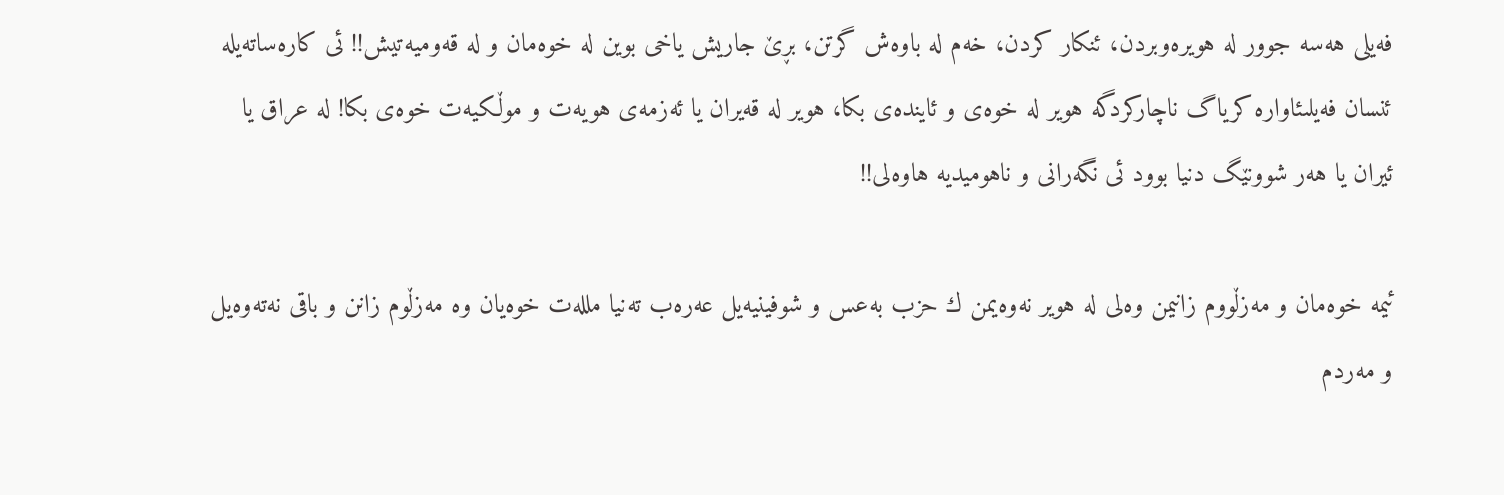فه‌یلى هه‌سه‌ جوور له‌ هویره‌وبردن، ئنكار كردن، خه‌م له‌ باوه‌ش گرتن، بڕێ جاریش یاخى بوین له‌ خوه‌مان و له‌ قه‌ومیه‌تیش!! ئى كاره‌ساته‌یله‌ ئنسان فه‌یلىئاواره‌ كریاگ ناچاركردگه‌ هویر له‌ خوه‌ى و ئاینده‌ى بكا، هویر له‌ قه‌یران یا ئه‌زمه‌ى هویه‌ت و موڵكیه‌ت خوه‌ى بكا! له‌ عراق یا ئیران یا هه‌ر شوونێگ دنیا بوود ئى نگه‌رانى و ناهومیدیه‌ هاوه‌لى!!

ئیمه‌ خوه‌مان و مه‌زڵووم زانیمن وه‌لى له‌ هویر نه‌وه‌یمن ك حزب به‌عس و شوفینیه‌یل عه‌ره‌ب ته‌نیا ملله‌ت خوه‌یان وه‌ مه‌زڵوم زانن و باقى نه‌ته‌وه‌یل و مه‌ردم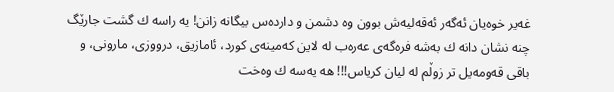غه‌یر خوه‌یان ئه‌گه‌ر ئه‌قه‌لیه‌ش بوون وه‌ دشمن و دارده‌س بیگانه‌ زانن! یه‌ راسه‌ ك گشت جارێگ چنه‌ نشان دانه‌ ك به‌شه‌ فره‌گه‌ى عه‌ره‌ب له‌ لاین كه‌مینه‌ى كورد، ئامازیق، درووزى، مارونى، و باقى قه‌ومه‌یل تر زوڵم له‌ لیان كریاس!!! هه‌ یه‌سه‌ ك وه‌خت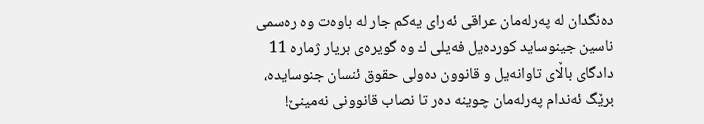ده‌نگدان له‌ په‌رله‌مان عراقى ئه‌راى یه‌كم جار له‌ باوه‌ت وه‌ ره‌سمى ناسین جینوساید كورده‌یل فه‌یلى ك وه‌ گویره‌ى بریار ژماره‌ 11 دادگاى باڵاى تاوانه‌یل و قانوون ده‌ولى حقوق ئنسان جنوسایده‌، برێگ ئه‌ندام په‌رله‌مان چوینه‌ ده‌ر تا نصاب قانوونى نه‌مینێ!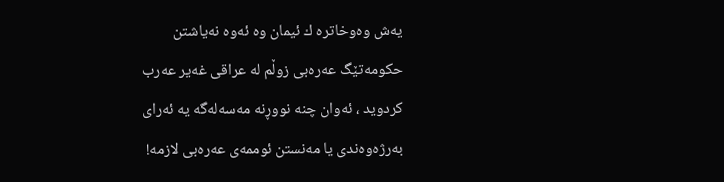یه‌ش وه‌وخاتره‌ ك ئیمان وه‌ ئه‌وه‌ نه‌یاشتن حكومه‌تێگ عه‌ره‌بى زوڵم له‌ عراقى غه‌یر عه‌رب كردوید ، ئه‌وان چنه‌ نووڕنه‌ مه‌سه‌له‌گه‌ یه‌ ئه‌راى به‌رژه‌وه‌ندى یا مه‌نستن ئوممه‌ى عه‌ره‌بى لازمه‌!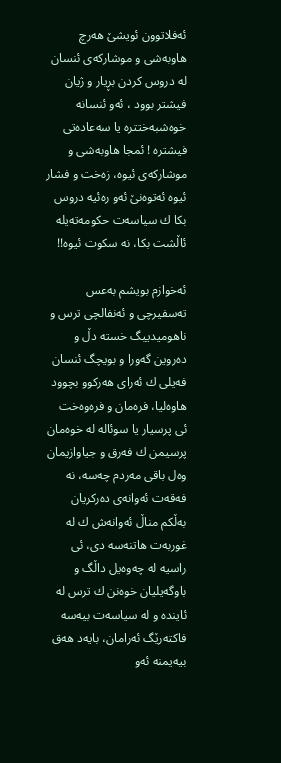ئه‌فلاتوون ئویشێ هه‌رچ هاوبه‌شى و موشاركه‌ى ئنسان له‌ دروس كردن بڕیار و ژیان فیشتر بوود ، ئه‌و ئنسانه‌ خوه‌شبه‌ختتره‌ یا سه‌عاده‌تى فیشتره‌ ! ئمجا هاوبه‌شى و موشاركه‌ى ئیوه‌، زه‌خت و فشار ئیوه‌ ئه‌توه‌نێ ئه‌و ره‌ئیه‌ دروس بكا ك سیاسه‌ت حكومه‌ته‌یله‌ ئاڵشت بكا، نه‌ سكوت ئیوه‌!!

ئه‌خوازم بویشم به‌عس ته‌سفیرچى و ئه‌نفالچى ترس و ناهومیدییگ خسته‌ دڵ و ده‌روین گه‌ورا و بویچگ ئنسان فه‌یلى ك ئه‌راى هه‌ركوو بچوود هاوه‌لیا، فره‌مان و فره‌وه‌خت ئى پرسیار یا سوئاله‌ له‌ خوه‌مان پرسیمن ك فه‌رق و جیاوازیمان وه‌ل باقى مه‌ردم چه‌سه‌، نه‌ فه‌قه‌ت ئه‌وانه‌ى ده‌ركریان به‌ڵكم مناڵ ئه‌وانه‌ش ك له‌ غوربه‌ت هاتنه‌سه‌ دى، ئى راسیه‌ له‌ چه‌وه‌یل داڵگ و باوگه‌یلیان خوه‌نن ك ترس له‌ ئاینده‌ و له‌ سیاسه‌ت بیه‌سه‌ فاكته‌رێگ ئه‌رامان، بایه‌د هه‌ق بیه‌یمنه‌ ئه‌و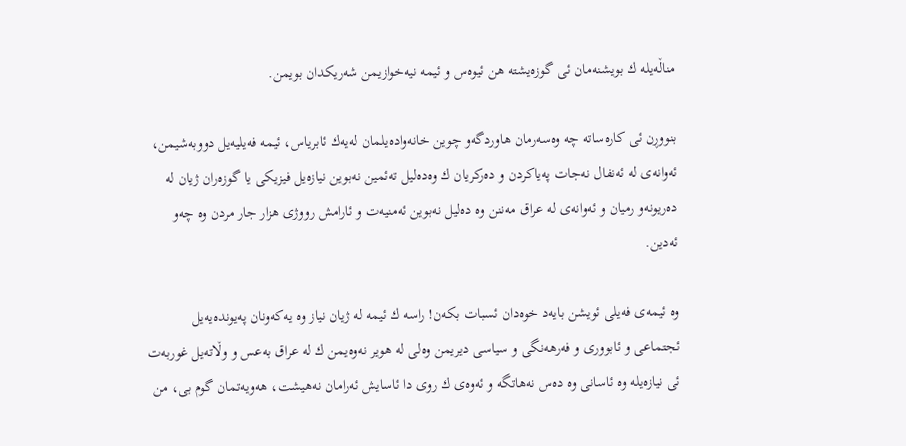مناڵه‌یله‌ ك بویشنه‌مان ئى گوزه‌یشته‌ هن ئیوه‌س و ئیمه‌ نیه‌خوازیمن شه‌ریكدان بویمن.

بنووڕن ئى كاره‌ساته‌ چه‌ وه‌سه‌رمان هاوردگه‌و چوین خانه‌واده‌یلمان له‌یه‌ك ئابریاس، ئیمه‌ فه‌یلیه‌یل دووبه‌شیمن، ئه‌وانه‌ى له‌ ئه‌نفال نه‌جات په‌یاكردن و ده‌ركریان ك وه‌ده‌لیل ته‌ئمین نه‌بوین نیازه‌یل فیزیكى یا گوزه‌ران ژیان له‌ ده‌ریونه‌و رمیان و ئه‌وانه‌ى له‌ عراق مه‌ننن وه‌ ده‌لیل نه‌بوین ئه‌منیه‌ت و ئارامش رووژى هزار جار مردن وه‌ چه‌و ئه‌دین.

وه‌ ئیمه‌ى فه‌یلى ئویشن بایه‌د خوه‌دان ئسبات بكه‌ن! راسه‌ ك ئیمه‌ له‌ ژیان نیاز وه‌ یه‌كه‌ونان په‌یونده‌یه‌یل ئجتماعى و ئابوورى و فه‌رهه‌نگى و سیاسى دیریمن وه‌لى له‌ هویر نه‌وه‌یمن ك له‌ عراق به‌عس و وڵاته‌یل غوربه‌ت ئى نیازه‌یله‌ وه‌ ئاسانى وه‌ ده‌س نه‌هاتگه‌ و ئه‌وه‌ى ك روى دا ئاسایش ئه‌رامان نه‌هیشت، هه‌ویه‌تمان گوم بى، من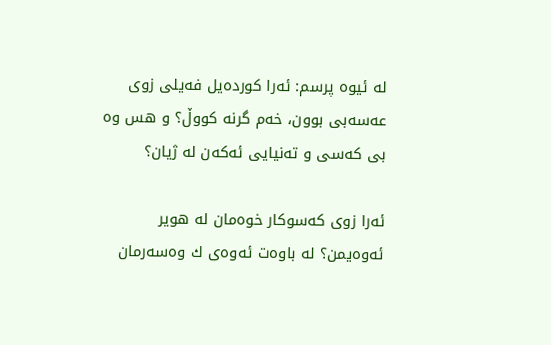له‌ ئیوه‌ پرسم: ئه‌را كورده‌یل فه‌یلى زوى عه‌سه‌بى بوون، خه‌م گرنه‌ كووڵ؟ و هس وه‌ بى كه‌سى و ته‌نیایی ئه‌كه‌ن له‌ ژیان؟

ئه‌را زوى كه‌سوكار خوه‌مان له‌ هویر ئه‌وه‌یمن؟ له‌ باوه‌ت ئه‌وه‌ى ك وه‌سه‌رمان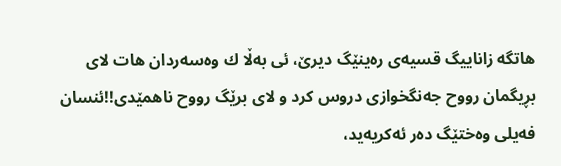هاتگه‌ زاناییگ قسیه‌ى ره‌ینێگ دیرێ، ئى به‌ڵا ك وه‌سه‌ردان هات لاى بڕیگمان رووح جه‌نگخوازى دروس كرد و لاى برێگ رووح ناهمێدى!!ئنسان فه‌یلى وه‌ختێگ ده‌ر ئه‌كریه‌ید،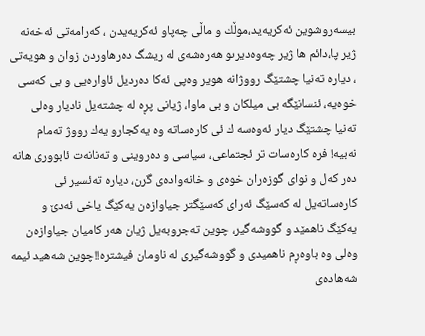بیسه‌روشوین ئه‌كریه‌ید،موڵك و ماڵى چه‌پاو ئه‌كریه‌یدن ، كه‌رامه‌تى ئه‌خه‌نه‌ ژیر پا،دائم ها ژیر چه‌وه‌دیرىو هه‌ره‌شه‌ى له‌ ریشگ ده‌رهاوردن زوان و هویه‌تى ، دیاره‌ ته‌نیا چشتێگ رووژانه‌ هویر وه‌پى ئه‌كا ده‌ردیل ئاواره‌یی و بى كه‌سى خوه‌یه‌، ئنسانێگه‌ بی میلكان و بى ماوا، ژیانى پڕه‌ له‌ چشته‌یل نادیار وه‌لى ته‌نیا چشتێگ دیار ئه‌وه‌سه‌ ك ئى كاره‌ساته‌ وه‌ یه‌كجارو یه‌ك رووژ ته‌مام نه‌بیه‌! فره‌ كاره‌سات تر ئجتماعى، سیاسى و ده‌روینى و ته‌نانه‌ت ئابوورى هانه‌ ده‌ر كه‌ل و نواى گوزه‌ران خوه‌ى و خانه‌واده‌ى گرن، دیاره‌ ته‌ئسیر ئى كاره‌ساته‌یل له‌ كه‌سێگ ئه‌راى كه‌سێگتر جیاوازه‌ن یه‌كێگ یاخى ئه‌دێ و یه‌كێگ ناهمێد و گووشه‌گیر، چوین ته‌جروبه‌یل ژیان هه‌ر كامیان جیاوازه‌ن وه‌لى وه‌ باوه‌ڕم ناهمیدى و گووشه‌گیرى له‌ ناومان فیشتره‌!!چوین شه‌هید ئیمه‌ شه‌هاده‌ى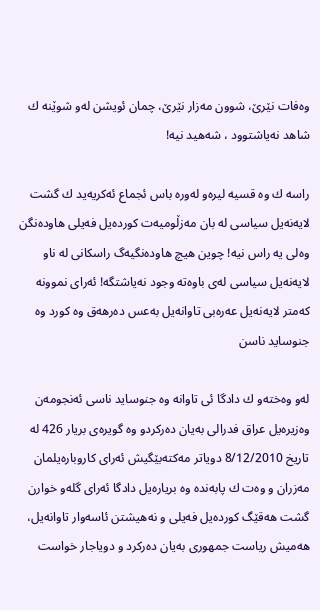وه‌فات نێرێ، شوون مه‌زار نێرێ، چمان ئویشن له‌و شوێنه‌ ك شاهد نه‌یاشتوود ، شه‌هید نیه‌!

راسه‌ ك وه‌ قسیه‌ لیره‌و له‌وره‌ باس ئجماع ئه‌كریه‌ید ك گشت لایه‌نه‌یل سیاسى له‌ بان مه‌زڵومیه‌ت كورده‌یل فه‌یلى هاوده‌نگن وه‌لى یه‌ راس نیه‌! چوین هیچ هاوده‌نگیه‌گ راسكانى له‌ ناو لایه‌نه‌یل سیاسى له‌ى باوه‌ته‌ وجود نه‌یاشتگه‌! ئه‌راى نموونه‌ كه‌متر لایه‌نه‌یل عه‌ره‌بى تاوانه‌یل به‌عس ده‌رهه‌ق وه‌ كورد وه‌ جنوساید ناسن

له‌و وه‌خته‌و ك دادگا ئى تاوانه‌ وه‌ جنوساید ناسى ئه‌نجومه‌ن وه‌زیره‌یل عراق فدرالى به‌یان ده‌ركردو وه‌ گویره‌ى بریار 426 له‌ تاریخ 8/12/2010 دویاتر مه‌كته‌بێگیش ئه‌راى كاروباره‌یلمان مه‌زران و وه‌ت ك پابه‌نده‌ وه‌ بریاره‌یل دادگا ئه‌راى گله‌و خوارن گشت هه‌قێگ كورده‌یل فه‌یلى و نه‌هیشتن ئاسه‌وار تاوانه‌یل، هه‌میش ریاست جمهورى به‌یان ده‌ركرد و دویاجار خواست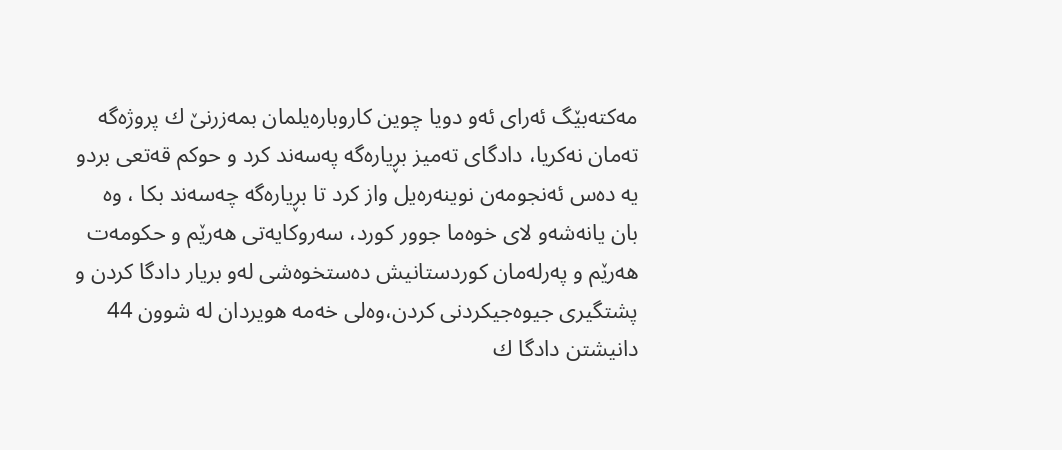مه‌كته‌بێگ ئه‌راى ئه‌و دویا چوین كاروباره‌یلمان بمه‌زرنێ ك پروژه‌گه‌ ته‌مان نه‌كریا، دادگاى ته‌میز بڕیاره‌گه‌ په‌سه‌ند كرد و حوكم قه‌تعى بردو یه‌ ده‌س ئه‌نجومه‌ن نوینه‌ره‌یل واز كرد تا بڕیاره‌گه‌ چه‌سه‌ند بكا ، وه‌ بان یانه‌شه‌و لاى خوه‌ما جوور كورد، سه‌روكایه‌تى هه‌رێم و حكومه‌ت هه‌رێم و په‌رله‌مان كوردستانیش ده‌ستخوه‌شى له‌و بریار دادگا كردن و پشتگیرى جیوه‌جیكردنى كردن،وه‌لى خه‌مه‌ هویردان له‌ شوون 44 دانیشتن دادگا ك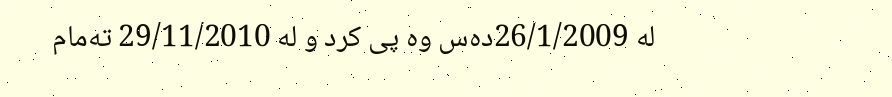له‌ 26/1/2009ده‌س وه‌ پى كرد و له‌ 29/11/2010 ته‌مام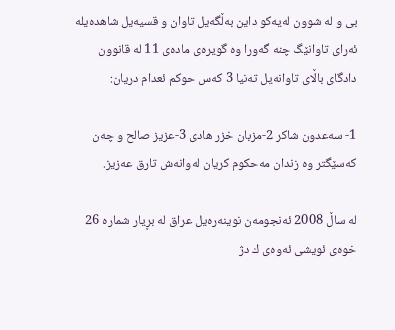بى و له‌ شوون له‌یه‌كو داین به‌ڵگه‌یل تاوان و قسیه‌یل شاهده‌یله‌ ئه‌راى تاوانێگ چنه‌ گه‌ورا وه‌ گویره‌ى ماده‌ى 11 له‌ قانوون دادگاى باڵاى تاوانه‌یل ته‌نیا 3 كه‌س حوكم ئعدام دریان:

1- سه‌عدون شاكر 2-مزبان خزر هادى 3-عزیز صالح و چه‌ن كه‌سێگتر وه‌ زندان مه‌حكوم كریان له‌وانه‌ش تارق عه‌زیز.

له‌ ساڵ 2008 ئه‌نجومه‌ن نوینه‌ره‌یل عراق له‌ بڕیار شماره‌ 26 خوه‌ى ئویشى ئه‌وه‌ى ك دژ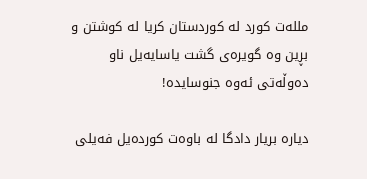ملله‌ت كورد له‌ كوردستان كریا له‌ كوشتن و بڕین وه‌ گویره‌ى گشت یاسایه‌یل ناو ده‌وڵه‌تى ئه‌وه‌ جنوسایده‌!

دیاره‌ بریار دادگا له‌ باوه‌ت كورده‌یل فه‌یلى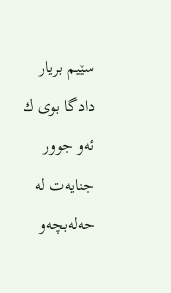سێیم بریار دادگا بوى ك ئه‌و جوور جنایه‌ت له‌ حه‌له‌بچه‌و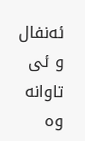ئه‌نفال و ئى تاوانه‌ وه‌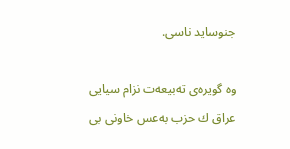جنوساید ناسى.

وه‌ گویره‌ى ته‌بیعه‌ت نزام سیایى عراق ك حزب به‌عس خاونى بى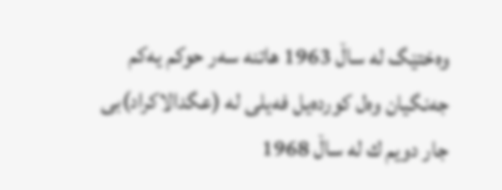وه‌ختێگ له‌ ساڵ 1963 هاتنه‌ سه‌ر حوكم یه‌كم جه‌نگیان وه‌ل كورده‌یل فه‌یلى له‌ (عگدالاكراد)بى جار دویم ك له‌ ساڵ 1968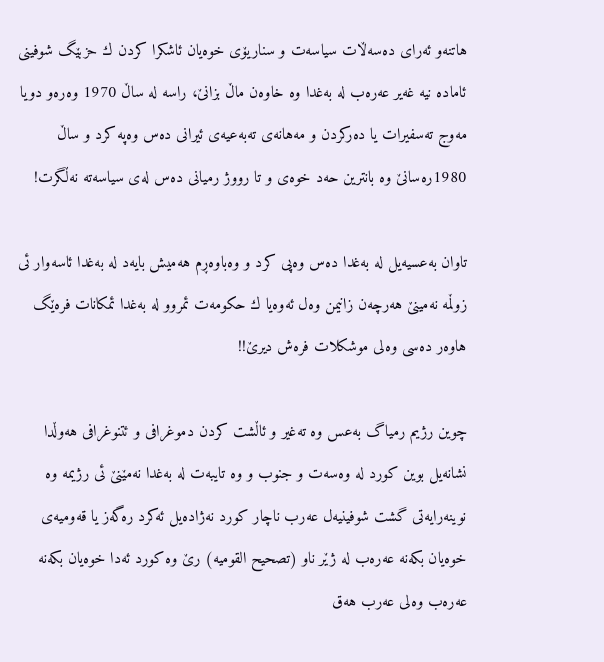هاتنه‌و ئه‌راى ده‌سه‌ڵات سیاسه‌ت و سناریۆى خوه‌یان ئاشكرا كردن ك حزبێگ شوفینى ئاماده‌ نیه‌ غه‌یر عه‌ره‌ب له‌ به‌غدا وه‌ خاوه‌ن ماڵ بزانێ، راسه‌ له‌ ساڵ 1970 وه‌ره‌و دویا مه‌وج ته‌سفیرات یا ده‌ركردن و مه‌هانه‌ى ته‌به‌عیه‌ى ئیرانى ده‌س وه‌په‌ كرد و ساڵ 1980ره‌سانێ وه‌ بانترین حه‌د خوه‌ى و تا رووژ رمیانى ده‌س له‌ى سیاسه‌ته‌ نه‌ڵگرت!

تاوان به‌عسیه‌یل له‌ به‌غدا ده‌س وه‌پى كرد و وه‌باوه‌ڕم هه‌میش بایه‌د له‌ به‌غدا ئاسه‌وار ئى زوڵمه‌ نه‌مینێ هه‌رچه‌ن زانیمن وه‌ل ئه‌وه‌یا ك حكومه‌ت ئمروو له‌ به‌غدا ئمكانات فره‌ێگ هاوه‌ر ده‌سى وه‌لى موشكلات فره‌ش دیرێ!!

چوین رژیم رمیاگ به‌عس وه‌ ته‌غیر و ئاڵشت كردن دموغرافى و ئتنوغرافى هه‌وڵدا نشانه‌یل بوین كورد له‌ وه‌سه‌ت و جنوب و وه‌ تایبه‌ت له‌ به‌غدا نه‌مێنێ ئى رژیمه‌ وه‌ نوینه‌رایه‌تى گشت شوفینیه‌ل عه‌رب ناچار كورد نه‌ژاده‌یل ئه‌كرد ره‌گه‌ز یا قه‌ومیه‌ى خوه‌یان بكه‌نه‌ عه‌ره‌ب له‌ ژێر ناو (تصحیح القومیه‌) رێ وه‌ كورد ئه‌دا خوه‌یان بكه‌نه‌ عه‌ره‌ب وه‌لى عه‌رب هه‌ق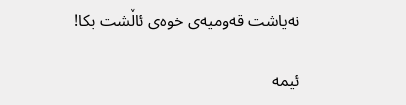نه‌یاشت قه‌ومیه‌ى خوه‌ى ئاڵشت بكا!

ئیمه‌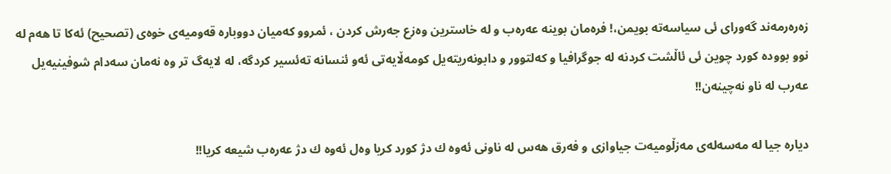زه‌ره‌رمه‌ند گه‌وراى ئى سیاسه‌ته‌ بویمن،! فره‌مان بوینه‌ عه‌ره‌ب و له‌ خاسترین وه‌زع جه‌رش كردن ، ئمروو كه‌میان دووباره‌ قه‌ومیه‌ى خوه‌ى (تصحیح) ئه‌كا تا هه‌م له‌ نوو بووده‌ كورد چوین ئى ئاڵشت كردنه‌ له‌ جوگرافیا و كه‌لتوور و دابونه‌ریته‌یل كومه‌ڵایه‌تى ئه‌و ئنسانه‌ ته‌ئسیر كردگه‌، له‌ لایه‌گ تر وه‌ نه‌مان سه‌دام شوفینیه‌یل عه‌رب له‌ ناو نه‌چینه‌ن!!

دیاره‌ جیا له‌ مه‌سه‌له‌ى مه‌زڵومیه‌ت جیاوازى و فه‌رق هه‌س له‌ ناونى ئه‌وه‌ ك دژ كورد كریا وه‌ل ئه‌وه‌ ك دژ عه‌ره‌ب شیعه‌ كریا!!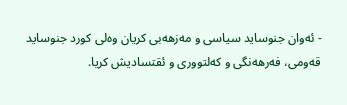- ئه‌وان جنوساید سیاسى و مه‌زهه‌بى كریان وه‌لى كورد جنوساید قه‌ومى، فه‌رهه‌نگى و كه‌لتوورى و ئقتسادیش كریا.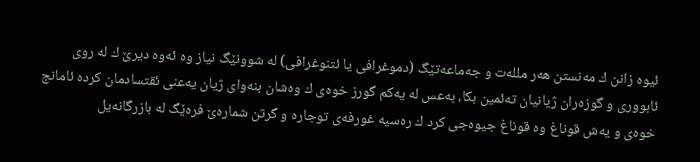ئیوه‌ زانن ك مه‌نستن هه‌ر ملله‌ت و جه‌ماعه‌تێگ (دموغرافى یا ئتنوغرافى) له‌ شوونێگ نیاز وه‌ ئه‌وه‌ دیرێ ك له‌ روى ئابوورى و گوزه‌ران ژیانیان ته‌ئمین بكا، به‌عس له‌ یه‌كم گورز خوه‌ى ك وه‌شان بنه‌واى ژیان یه‌عنى ئقتسادمان كرده‌ ئامانج خوه‌ى و یه‌ش قوناغ وه‌ قوناغ جیوه‌جى كرد ك ره‌سیه‌ غورفه‌ى توجاره‌ و گرتن شماره‌ێ فره‌ێگ له‌ بازرگانه‌یل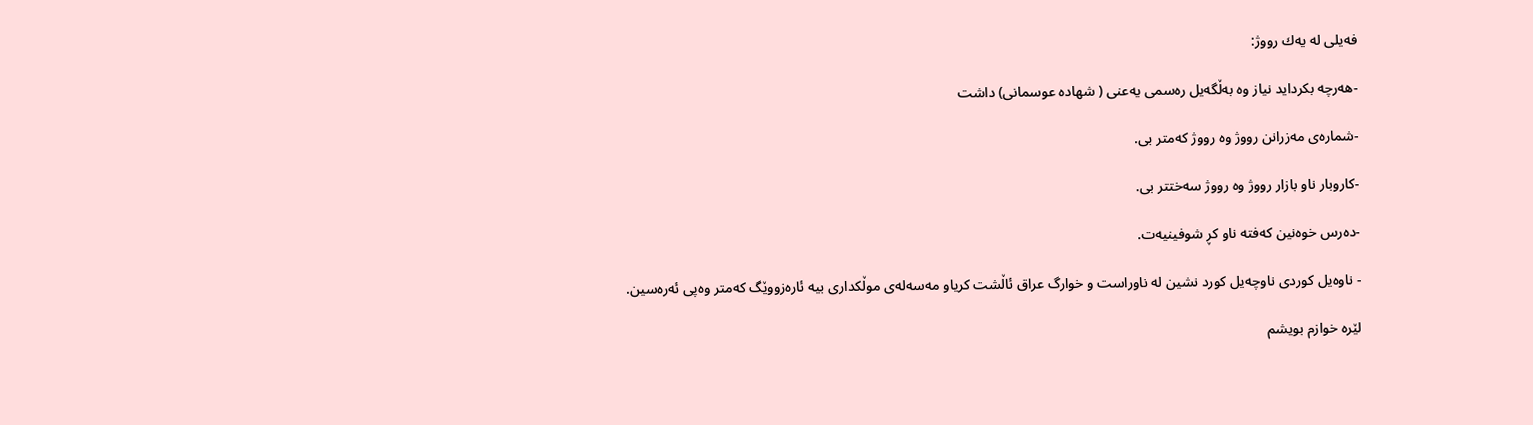فه‌یلى له‌ یه‌ك رووژ:

-هه‌رچه‌ بكرداید نیاز وه‌ به‌ڵگه‌یل ره‌سمى یه‌عنى ( شهاده‌ عوسمانى) داشت

-شماره‌ى مه‌زرانن رووژ وه‌ رووژ كه‌متر بى.

-كاروبار ناو بازار رووژ وه‌ رووژ سه‌ختتر بى.

-ده‌رس خوه‌نین كه‌فته‌ ناو كڕ شوفینیه‌ت.

- ناوه‌یل كوردى ناوچه‌یل كورد نشین له‌ ناوراست و خوارگ عراق ئاڵشت كریاو مه‌سه‌له‌ى موڵكدارى بیه‌ ئاره‌زووێگ كه‌متر وه‌پى ئه‌ره‌سین.

لێره‌ خوازم بویشم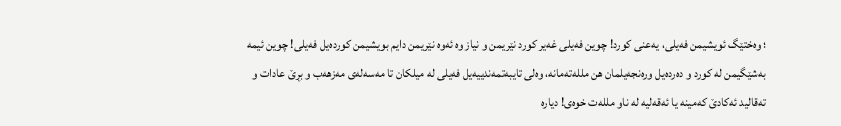؛ وه‌ختێگ ئویشیمن فه‌یلى، یه‌عنى كورد! چوین فه‌یلى غه‌یر كورد نێریمن و نیاز وه‌ ئه‌وه‌ نێریمن دایم بویشیمن كورده‌یل فه‌یلى! چوین ئیمه‌ به‌شێگیمن له‌ كورد و ده‌رده‌یل وره‌نجه‌یلمان هن ملله‌ته‌مانه‌، وه‌لى تایبه‌تمه‌ندییه‌یل فه‌یلى له‌ میلكان تا مه‌سه‌له‌ى مه‌زهه‌ب و بڕێ عادات و ته‌قالید ئه‌كادێ كه‌مینه‌ یا ئه‌قه‌لیه‌ له‌ ناو ملله‌ت خوه‌ى! دیاره‌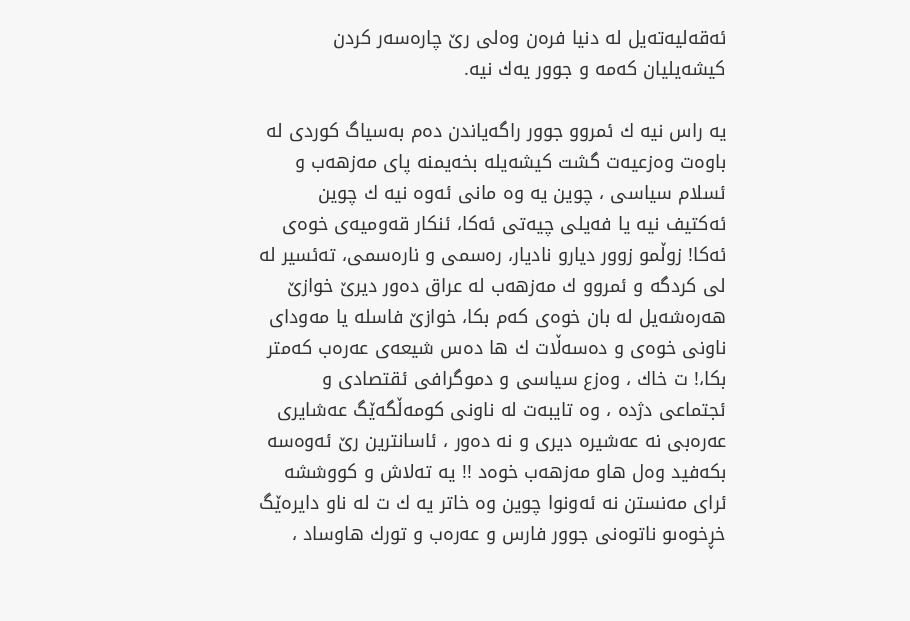ئه‌قه‌لیه‌ته‌یل له‌ دنیا فره‌ن وه‌لى رێ چاره‌سه‌ر كردن كیشه‌یلیان كه‌مه‌ و جوور یه‌ك نیه‌.

یه‌ راس نیه‌ ك ئمروو جوور راگه‌یاندن ده‌م به‌سیاگ كوردى له‌ باوه‌ت وه‌زعیه‌ت گشت كیشه‌یله‌ بخه‌یمنه‌ پاى مه‌زهه‌ب و ئسلام سیاسى ، چوین یه‌ وه‌ مانى ئه‌وه‌ نیه‌ ك چوین ئه‌كتیف نیه‌ یا فه‌یلى چیه‌تى ئه‌كا، ئنكار قه‌ومیه‌ى خوه‌ى ئه‌كا! زوڵمو زوور دیارو نادیار، ره‌سمى و ناره‌سمى، ته‌ئسیر له‌ لى كردگه‌ و ئمروو ك مه‌زهه‌ب له‌ عراق ده‌ور دیرێ خوازێ هه‌ره‌شه‌یل له‌ بان خوه‌ى كه‌م بكا، خوازێ فاسله‌ یا مه‌وداى ناونى خوه‌ى و ده‌سه‌ڵات ك ها ده‌س شیعه‌ى عه‌ره‌ب كه‌متر بكا،! ت خاك ، وه‌زع سیاسى و دموگرافى ئقتصادى و ئجتماعى دژده‌ ، وه‌ تایبه‌ت له‌ ناونى كومه‌ڵگه‌ێگ عه‌شایرى عه‌ره‌بى نه‌ عه‌شیره‌ دیرى و نه‌ ده‌ور ، ئاسانترین رێ ئه‌وه‌سه‌ بكه‌فید وه‌ل هاو مه‌زهه‌ب خوه‌د !! یه‌ ته‌لاش و كووششه‌ ئراى مه‌نستن نه‌ ئه‌ونوا چوین وه‌ خاتر یه‌ ك ت له‌ ناو دایره‌ێگ خڕخوه‌ىو ناتوه‌نى جوور فارس و عه‌ره‌ب و تورك هاوساد ،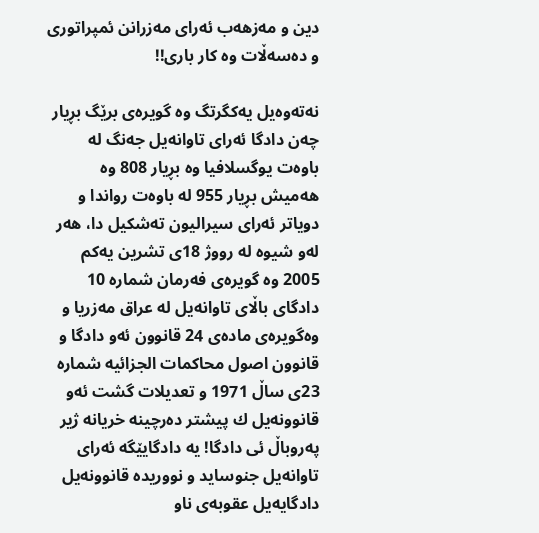دین و مه‌زهه‌ب ئه‌راى مه‌زرانن ئمپراتورى و ده‌سه‌ڵات وه‌ كار بارى!!

نه‌ته‌وه‌یل یه‌كگرتگ وه‌ گویره‌ى برێگ بڕیار چه‌ن دادگا ئه‌راى تاوانه‌یل جه‌نگ له‌ باوه‌ت یوگسلافیا وه‌ بڕیار 808 وه‌ هه‌میش بڕیار 955 له‌ باوه‌ت رواندا و دویاتر ئه‌راى سیرالیون ته‌شكیل دا، هه‌ر له‌و شیوه‌ له‌ رووژ 18ى تشرین یه‌كم 2005 وه‌ گویره‌ى فه‌رمان شماره‌ 10 دادگاى باڵاى تاوانه‌یل له‌ عراق مه‌زریا و وه‌گویره‌ى ماده‌ى 24 قانوون ئه‌و دادگا و قانوون اصول محاكمات الجزائیه‌ شماره‌ 23ى ساڵ 1971 و تعدیلات گشت ئه‌و قانوونه‌یل ك پیشتر ده‌رچینه‌ خریانه‌ ژیر په‌روباڵ ئى دادگا! یه‌ دادگایێگه‌ ئه‌راى تاوانه‌یل جنوساید و نووریده‌ قانوونه‌یل دادگایه‌یل عقوبه‌ى ناو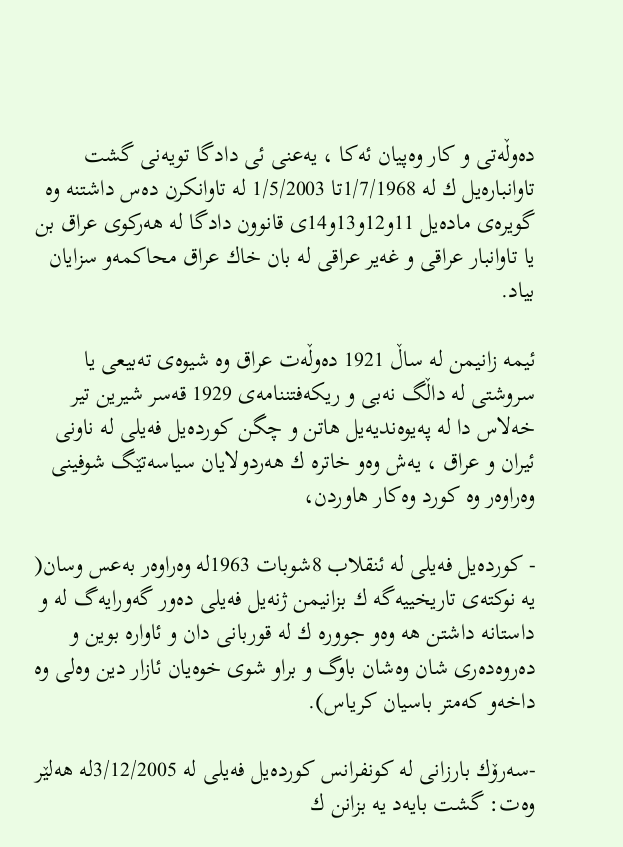ده‌وڵه‌تى و كار وه‌پیان ئه‌كا ، یه‌عنى ئى دادگا تویه‌نى گشت تاوانباره‌یل ك له‌ 1/7/1968تا 1/5/2003 له‌ تاوانكرن ده‌س داشتنه‌ وه‌ گویره‌ى ماده‌یل 11و12و13و14ى قانوون دادگا له‌ هه‌ركوى عراق بن یا تاوانبار عراقى و غه‌یر عراقى له‌ بان خاك عراق محاكمه‌و سزایان بیاد.

ئیمه‌ زانیمن له‌ ساڵ 1921 ده‌وڵه‌ت عراق وه‌ شیوه‌ى ته‌بیعى یا سروشتى له‌ داڵگ نه‌بى و ریكه‌فتننامه‌ى 1929 قه‌سر شیرین تیر خه‌لاس دا له‌ په‌یوه‌ندیه‌یل هاتن و چگن كورده‌یل فه‌یلى له‌ ناونى ئیران و عراق ، یه‌ش وه‌و خاتره‌ ك هه‌ردولایان سیاسه‌تێگ شوفینى وه‌راوه‌ر وه‌ كورد وه‌كار هاوردن،

- كورده‌یل فه‌یلى له‌ ئنقلاب 8شوبات 1963له‌ وه‌راوه‌ر به‌عس وسان( یه‌ نوكته‌ى تاریخییه‌گه‌ ك بزانیمن ژنه‌یل فه‌یلى ده‌ور گه‌ورایه‌گ له‌ و داستانه‌ داشتن هه‌ وه‌و جووره‌ ك له‌ قوربانى دان و ئاواره‌ بوین و ده‌روه‌ده‌رى شان وه‌شان باوگ و براو شوى خوه‌یان ئازار دین وه‌لى وه‌ داخه‌و كه‌متر باسیان كریاس).

-سه‌رۆك بارزانى له‌ كونفرانس كورده‌یل فه‌یلى له‌ 3/12/2005له‌ هه‌لێر وه‌ت: گشت بایه‌د یه‌ بزانن ك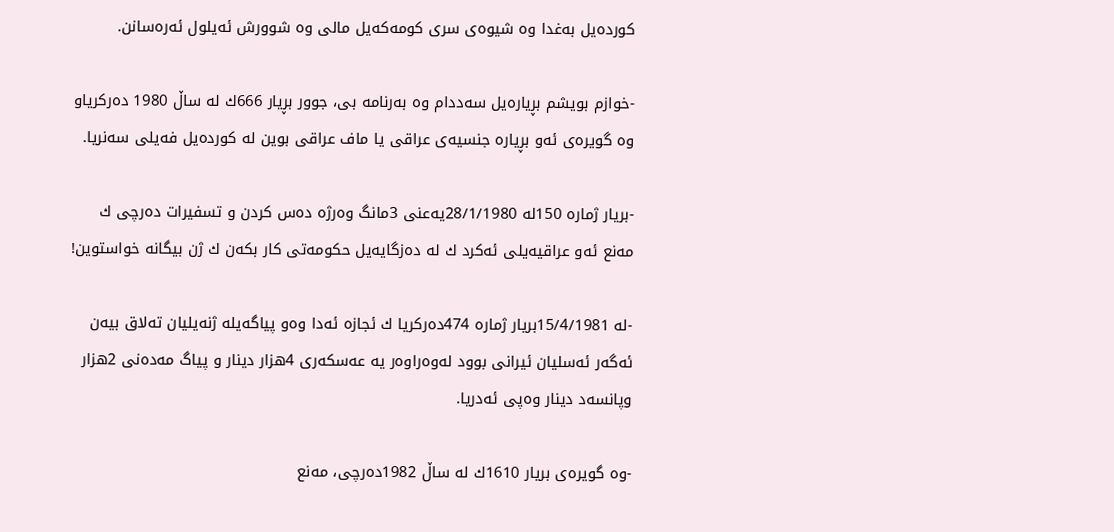كورده‌یل به‌غدا وه‌ شیوه‌ى سرى كومه‌كه‌یل مالى وه‌ شوورش ئه‌یلول ئه‌ره‌سانن.

-خوازم بویشم بڕیاره‌یل سه‌ددام وه‌ به‌رنامه‌ بی، جوور بڕیار 666ك له‌ ساڵ 1980 ده‌ركریاو وه‌ گویره‌ى ئه‌و بڕیاره‌ جنسیه‌ى عراقى یا ماف عراقى بوین له‌ كورده‌یل فه‌یلى سه‌نریا.

-بریار ژماره‌ 150له‌ 28/1/1980یه‌عنى 3مانگ وه‌رژه‌ ده‌س كردن و تسفیرات ده‌رچى ك مه‌نع ئه‌و عراقیه‌یلى ئه‌كرد ك له‌ ده‌زگایه‌یل حكومه‌تى كار بكه‌ن ك ژن بیگانه‌ خواستوین!

-له‌ 15/4/1981بریار ژماره‌ 474ده‌ركریا ك ئجازه‌ ئه‌دا وه‌و پیاگه‌یله‌ ژنه‌یلیان ته‌لاق بیه‌ن ئه‌گه‌ر ئه‌سلیان ئیرانى بوود له‌وه‌راوه‌ر یه‌ عه‌سكه‌رى 4هزار دینار و پیاگ مه‌ده‌نى 2هزار وپانسه‌د دینار وه‌پى ئه‌دریا.

-وه‌ گویره‌ى بریار 1610ك له‌ ساڵ 1982ده‌رچى، مه‌نع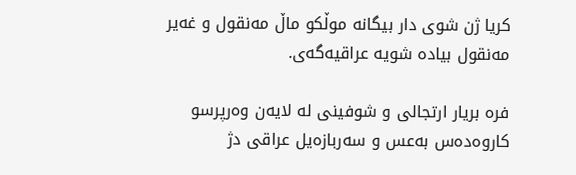كریا ژن شوى دار بیگانه‌ موڵكو ماڵ مه‌نقول و غه‌یر مه‌نقول بیاده‌ شویه‌ عراقیه‌گه‌ى.

فره‌ بریار ارتجالى و شوفینى له‌ لایه‌ن وه‌رپرسو كاروه‌ده‌س به‌عس و سه‌ربازه‌یل عراقى دژ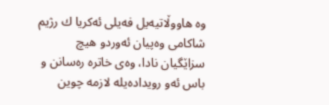وه‌ هاووڵاتیه‌یل فه‌یلى ئه‌كریا ك رژیم شاكامى وه‌پیان ئه‌وردو هیچ سزاێگیان نادا، وه‌ى خاتره‌ ره‌سانن و باس ئه‌و رویداده‌یله‌ لازمه‌ چوین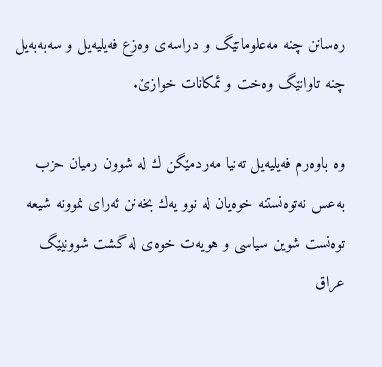ره‌سانن چنه‌ مه‌علوماتێگ و دراسه‌ى وه‌زع فه‌یلیه‌یل و سه‌به‌به‌یل چنه‌ تاوانێگ وه‌خت و ئمكانات خوازێ.

وه‌ باوه‌رم فه‌یلیه‌یل ته‌نیا مه‌ردمێگن ك له‌ شوون رمیان حزب به‌عس نه‌توه‌نستنه‌ خوه‌یان له‌ نوو یه‌ك بخه‌نن ئه‌راى نموونه‌ شیعه‌ توه‌نست شوین سیاسى و هویه‌ت خوه‌ى له‌ گشت شوونیێگ عراق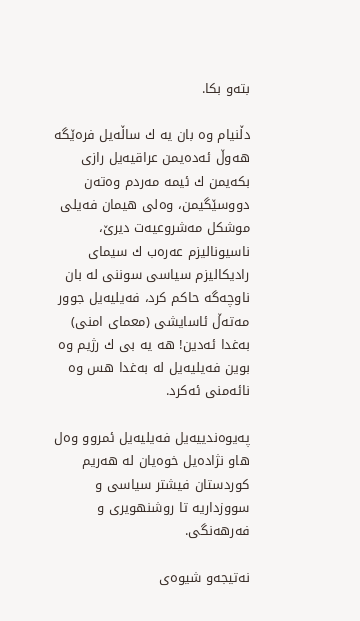بته‌و بكا.

دڵنیام وه‌ بان یه‌ ك ساڵه‌یل فره‌ێگه‌ هه‌وڵ ئه‌ده‌یمن عراقیه‌یل رازى بكه‌یمن ك ئیمه‌ مه‌ردم وه‌ته‌ن دووسێگیمن، وه‌لى هیمان فه‌یلى موشكل مه‌شروعیه‌ت دیرێ، ناسیونالیزم عه‌ره‌ب ك سیماى رادیكالیزم سیاسى سوننى له‌ بان ناوچه‌گه‌ حاكم كرد، فه‌یلیه‌یل جوور مه‌ته‌ڵ ئاسایشى (معماى امنى) به‌غدا ئه‌دین! هه‌ یه‌ بى ك رژیم وه‌ بوین فه‌یلیه‌یل له‌ به‌غدا هس وه‌ نائه‌منى ئه‌كرد.

په‌یوه‌ندییه‌یل فه‌یلیه‌یل ئمروو وه‌ل هاو نژاده‌یل خوه‌یان له‌ هه‌ریم كوردستان فیشتر سیاسى و سووزداریه‌ تا روشنهویرى و فه‌رهه‌نگى.

نه‌تیجه‌و شیوه‌ى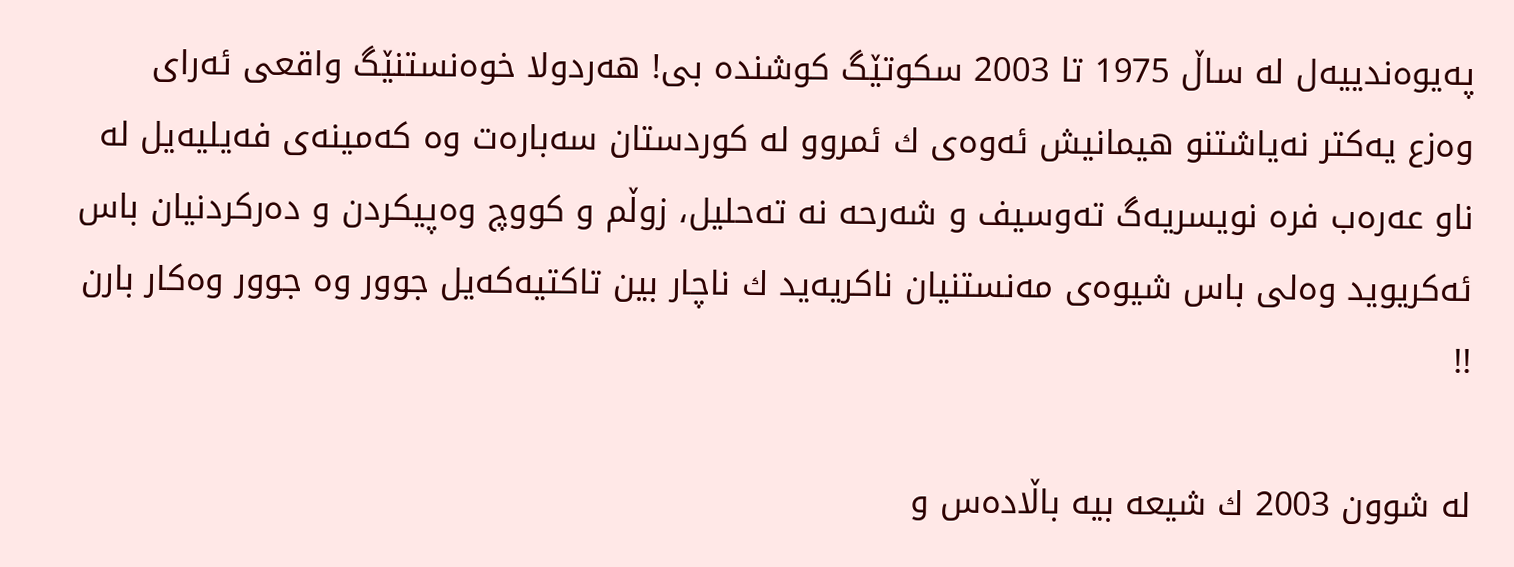په‌یوه‌ندییه‌ل له‌ ساڵ 1975 تا 2003 سكوتێگ كوشنده‌ بى! هه‌ردولا خوه‌نستنێگ واقعى ئه‌راى وه‌زع یه‌كتر نه‌یاشتنو هیمانیش ئه‌وه‌ى ك ئمروو له‌ كوردستان سه‌باره‌ت وه‌ كه‌مینه‌ى فه‌یلیه‌یل له‌ ناو عه‌ره‌ب فره‌ نویسریه‌گ ته‌وسیف و شه‌رحه‌ نه‌ ته‌حلیل، زوڵم و كووچ وه‌پیكردن و ده‌ركردنیان باس ئه‌كریوید وه‌لى باس شیوه‌ى مه‌نستنیان ناكریه‌ید ك ناچار بین تاكتیه‌كه‌یل جوور وه‌ جوور وه‌كار بارن !!

له‌ شوون 2003 ك شیعه‌ بیه‌ باڵاده‌س و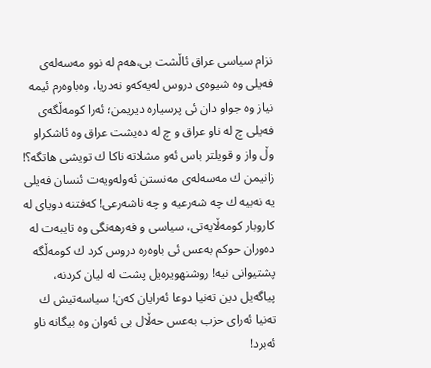نزام سیاسى عراق ئاڵشت بى،هه‌م له‌ نوو مه‌سه‌له‌ى فه‌یلى وه‌ شیوه‌ى دروس له‌یه‌كه‌و نه‌دریا، وه‌باوه‌رم ئیمه‌ نیاز وه‌ جواو دان ئى پرسیاره‌ دیریمن؛ ئه‌را كومه‌ڵگه‌ى فه‌یلى چ له‌ ناو عراق و چ له‌ ده‌یشت عراق وه‌ ئاشكراو وڵ واز و قویلتر باس ئه‌و مشلاته‌ ناكا ك تویشى هاتگه‌؟! زانیمن ك مه‌سه‌له‌ى مه‌نستن ئه‌وله‌ویه‌ت ئنسان فه‌یلى یه‌ نه‌بیه‌ ك چه‌ شه‌رعیه‌ و چه‌ ناشه‌رعى! كه‌فتنه‌ دویاى له‌ كاروبار كومه‌ڵایه‌تى، سیاسى و فه‌رهه‌نگى وه‌ تایبه‌ت له‌ ده‌وران حوكم به‌عس ئى باوه‌ره‌ دروس كرد ك كومه‌ڵگه‌ پشتیوانى نیه‌! روشنهویره‌یل پشت له‌ لیان كردنه‌، پیاگه‌یل دین ته‌نیا دوعا ئه‌رایان كه‌ن! سیاسه‌تیش ك ته‌نیا ئه‌راى حزب به‌عس حه‌ڵال بى ئه‌وان وه‌ بیگانه‌ ناو ئه‌برد!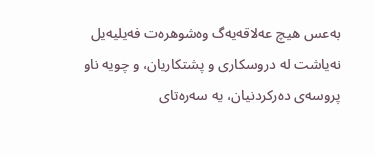به‌عس هیچ عه‌لاقه‌یه‌گ وه‌شوهره‌ت فه‌یلیه‌یل نه‌یاشت له‌ دروسكارى و پشتكاریان، و چویه‌ ناو پروسه‌ى ده‌ركردنیان، یه‌ سه‌ره‌تاى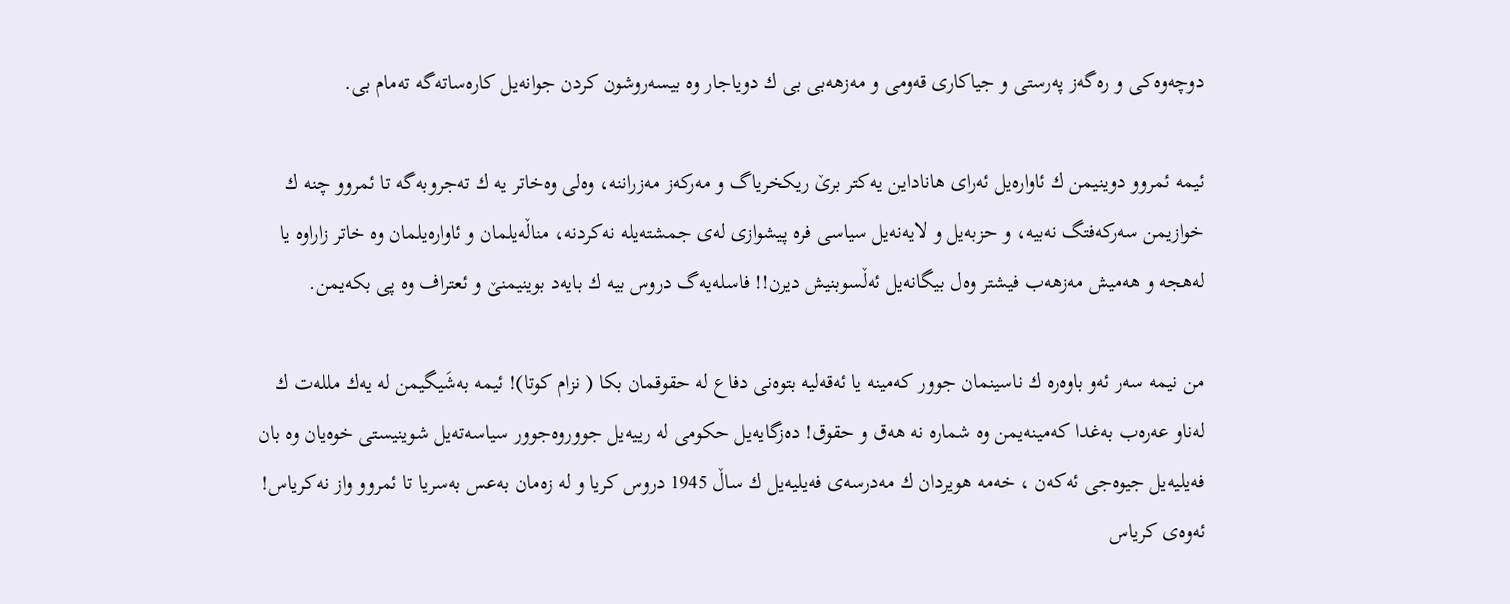دوچه‌وه‌كى و ره‌گه‌ز په‌رستى و جیاكارى قه‌ومى و مه‌زهه‌بى بى ك دویاجار وه‌ بیسه‌روشون كردن جوانه‌یل كاره‌ساته‌گه‌ ته‌مام بى.

ئیمه‌ ئمروو دوینیمن ك ئاواره‌یل ئه‌راى هاناداین یه‌كتر برێ ریكخریاگ و مه‌ركه‌ز مه‌زراننه‌، وه‌لى وه‌خاتر یه‌ ك ته‌جروبه‌گه‌ تا ئمروو چنه‌ ك خوازیمن سه‌ركه‌فتگ نه‌بیه‌، و حزبه‌یل و لایه‌نه‌یل سیاسى فره‌ پیشوازى له‌ى جمشته‌یله‌ نه‌كردنه‌، مناڵه‌یلمان و ئاواره‌یلمان وه‌ خاتر زاراوه‌ یا له‌هجه‌ و هه‌میش مه‌زهه‌ب فیشتر وه‌ل بیگانه‌یل ئه‌ڵسوبنیش دیرن!! فاسله‌یه‌گ دروس بیه‌ ك بایه‌د بوینیمنێ و ئعتراف وه‌ پى بكه‌یمن.

من نیمه‌ سه‌ر ئه‌و باوه‌ره‌ ك ناسینمان جوور كه‌مینه‌ یا ئه‌قه‌لیه‌ بتوه‌نى دفاع له‌ حقوقمان بكا ( نزام كوتا)! ئیمه‌ به‌شَیگیمن له‌ یه‌ك ملله‌ت ك له‌ناو عه‌ره‌ب به‌غدا كه‌مینه‌یمن وه‌ شماره‌ نه‌ هه‌ق و حقوق! ده‌زگایه‌یل حكومى له‌ رییه‌یل جووروه‌جوور سیاسه‌ته‌یل شوینیستى خوه‌یان وه‌ بان فه‌یلیه‌یل جیوه‌جى ئه‌كه‌ن ، خه‌مه‌ هویردان ك مه‌درسه‌ى فه‌یلیه‌یل ك ساڵ 1945 دروس كریا و له‌ زه‌مان به‌عس به‌سریا تا ئمروو واز نه‌كریاس! ئه‌وه‌ى كریاس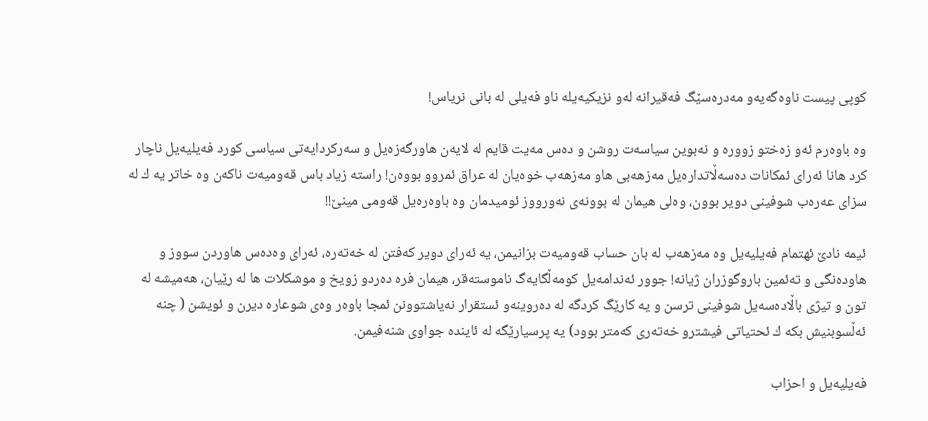كوپى پیست ناوه‌گه‌یه‌و مه‌دره‌سێگ فه‌قیرانه‌ له‌و نزیكیه‌یله‌ ناو فه‌یلى له‌ بانى نریاس!

وه‌ باوه‌رم ئه‌و زه‌ختو زووره‌ و نه‌بوین سیاسه‌ت روشن و ده‌س مه‌یت قایم له‌ لایه‌ن هاورگه‌زه‌یل و سه‌ركردایه‌تى سیاسى كورد فه‌یلیه‌یل ناچار كرد هانا ئه‌راى ئمكانات ده‌سه‌ڵاتداره‌یل مه‌زهه‌بى هاو مه‌زهه‌ب خوه‌یان له‌ عراق ئمروو بووه‌ن! راسته‌ زیاد باس قه‌ومیه‌ت ناكه‌ن وه‌ خاتر یه‌ ك له‌ سزاى عه‌ره‌ب شوفینى دویر بوون، وه‌لى هیمان له‌ بوونه‌ى نه‌ورووز ئومیدمان وه‌ باوه‌ره‌یل قه‌ومى مینێ!!

ئیمه‌ نادێ ئهتمام فه‌یلیه‌یل وه‌ مه‌زهه‌ب له‌ بان حساب قه‌ومیه‌ت بزانیمن، یه‌ ئه‌راى دویر كه‌فتن له‌ خه‌ته‌ره‌، ئه‌راى وه‌ده‌س هاوردن سووز و هاوده‌نگى و ته‌ئمین باروگوزران ژیانه‌! جوور ئه‌ندامه‌یل كومه‌ڵگایه‌گ ناموسته‌قر، هیمان فره‌ ده‌ردو زویخ و موشكلات ها له‌ رێیان، هه‌میشه‌ له‌ تون و تیژى باڵاده‌سه‌یل شوفینى ترسن و یه‌ كارێگ كردگه‌ له‌ ده‌روینه‌و ئستقرار نه‌یاشتوونن ئمجا باوه‌ر وه‌ى شوعاره‌ دیرن و ئویشن ( چنه‌ ئه‌ڵسوبنیش بكه‌ ك ئحتیاتى فیشترو خه‌ته‌رى كه‌متر بوود) یه‌ پرسیارێگه‌ له‌ ئاینده‌ جواوى شنه‌فیمن.

فه‌یلیه‌یل و احزاب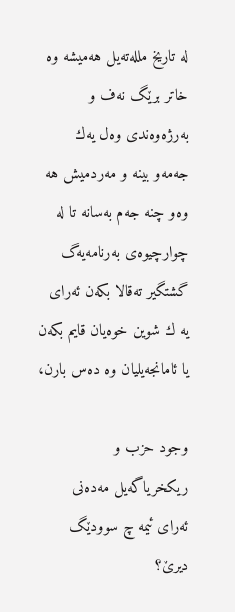له‌ تاریخ ملله‌ته‌یل هه‌میشه‌ وه‌ خاتر برێگ نه‌ف و به‌رژه‌وه‌ندى وه‌ل یه‌ك جه‌مه‌و بینه‌ و مه‌ردمیش هه‌ وه‌و چنه‌ جه‌م به‌سانه‌ تا له‌ چوارچیوه‌ى به‌رنامه‌یه‌گ گشتگیر ته‌قالا بكه‌ن ئه‌راى یه‌ ك شوین خوه‌یان قایم بكه‌ن یا ئامانجه‌یلیان وه‌ ده‌س بارن،

وجود حزب و ریكخریاگه‌یل مه‌ده‌نى ئه‌راى ئیمه‌ چ سوودێگ دیرێ؟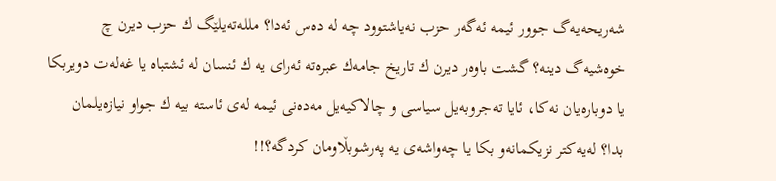شه‌ریحه‌یه‌گ جوور ئیمه‌ ئه‌گه‌ر حزب نه‌یاشتوود چه‌ له‌ ده‌س ئه‌دا؟ ملله‌ته‌یلێگ ك حزب دیرن چ خوه‌شیه‌گ دینه‌؟ گشت باوه‌ر دیرن ك تاریخ جامه‌ك عبره‌ته‌ ئه‌راى یه‌ ك ئنسان له‌ ئشتباه‌ یا غه‌له‌ت دویربكا یا دوباره‌یان نه‌كا، ئایا ته‌جروبه‌یل سیاسى و چالاكیه‌یل مه‌ده‌نى ئیمه‌ له‌ى ئاسته‌ بیه‌ ك جواو نیازه‌یلمان بدا؟ له‌یه‌كتر نزیكمانه‌و بكا یا چه‌واشه‌ى یه‌ په‌رشوبڵاومان كردگه‌؟!!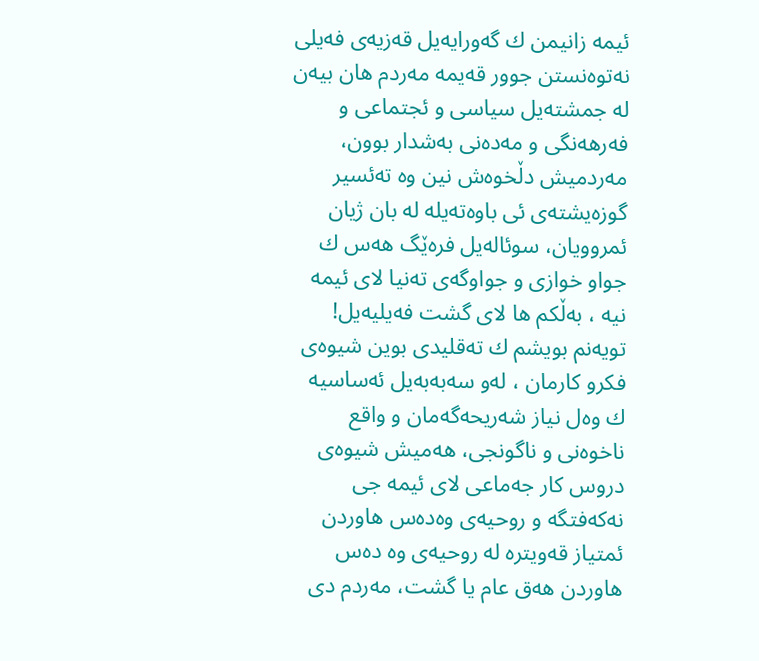ئیمه‌ زانیمن ك گه‌ورایه‌یل قه‌زیه‌ى فه‌یلى نه‌توه‌نستن جوور قه‌یمه‌ مه‌ردم هان بیه‌ن له‌ جمشته‌یل سیاسى و ئجتماعى و فه‌رهه‌نگى و مه‌ده‌نى به‌شدار بوون، مه‌ردمیش دڵخوه‌ش نین وه‌ ته‌ئسیر گوزه‌یشته‌ى ئى باوه‌ته‌یله‌ له‌ بان ژیان ئمروویان، سوئاله‌یل فره‌ێگ هه‌س ك جواو خوازى و جواوگه‌ى ته‌نیا لاى ئیمه‌ نیه‌ ، به‌ڵكم ها لاى گشت فه‌یلیه‌یل! تویه‌نم بویشم ك ته‌قلیدى بوین شیوه‌ى فكرو كارمان ، له‌و سه‌به‌به‌یل ئه‌ساسیه‌ ك وه‌ل نیاز شه‌ریحه‌گه‌مان و واقع ناخوه‌نى و ناگونجى، هه‌میش شیوه‌ى دروس كار جه‌ماعى لاى ئیمه‌ جى نه‌كه‌فتگه‌ و روحیه‌ى وه‌ده‌س هاوردن ئمتیاز قه‌ویتره‌ له‌ روحیه‌ى وه‌ ده‌س هاوردن هه‌ق عام یا گشت، مه‌ردم دى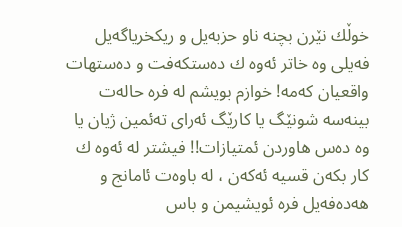خوڵك نێرن بچنه‌ ناو حزبه‌یل و ریكخریاگه‌یل فه‌یلى وه‌ خاتر ئه‌وه‌ ك ده‌ستكه‌فت و ده‌ستهات واقعیان كه‌مه‌! خوازم بویشم له‌ فره‌ حاله‌ت بینه‌سه‌ شونێگ یا كارێگ ئه‌راى ته‌ئمین ژیان یا وه‌ ده‌س هاوردن ئمتیازات!! فیشتر له‌ ئه‌وه‌ ك كار بكه‌ن قسیه‌ ئه‌كه‌ن ، له‌ باوه‌ت ئامانج و هه‌ده‌فه‌یل فره‌ ئویشیمن و باس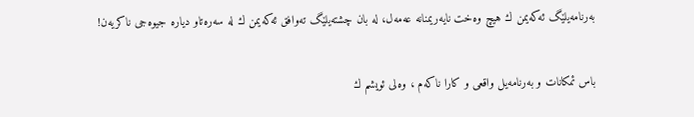به‌رنامه‌یلێگ ئه‌كه‌یمن ك هیچ وه‌خت نایه‌ریمنانه‌ عه‌مه‌ل، له‌ بان چشته‌یلێگ ته‌وافق ئه‌كه‌یمن ك له‌ سه‌ره‌تاو دیاره‌ جیوه‌جى ناكریه‌ن!

باس ئمكانات و به‌رنامه‌یل واقعى و كارا ناكه‌م ، وه‌لى ئویشم ك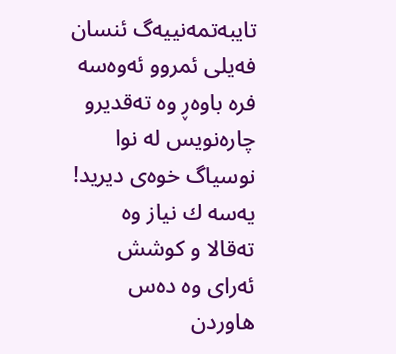تایبه‌تمه‌نییه‌گ ئنسان فه‌یلى ئمروو ئه‌وه‌سه‌ فره‌ باوه‌ڕ وه‌ ته‌قدیرو چاره‌نویس له‌ نوا نوسیاگ خوه‌ى دیرید! یه‌سه‌ ك نیاز وه‌ ته‌قالا و كوشش ئه‌راى وه‌ ده‌س هاوردن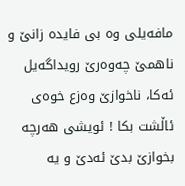مافه‌یلى وه‌ بى فایده‌ زانێ و ناهمێ چه‌وه‌رێ رویداگه‌یل ئه‌كا، ناخوازێ وه‌زع خوه‌ى ئاڵشت بكا ! ئویشى هه‌رچه‌ بخوازێ بدێ ئه‌دێ و یه‌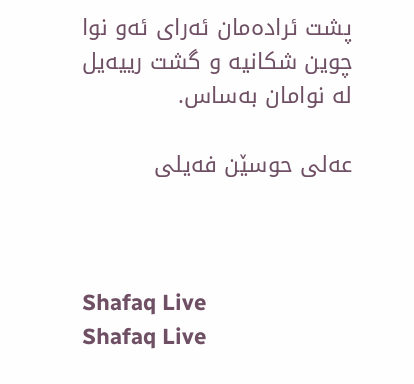پشت ئراده‌مان ئه‌راى ئه‌و نوا چوین شكانیه‌ و گشت رییه‌یل له‌ نوامان به‌ساس.

عه‌لی حوسێن فه‌يلی



Shafaq Live
Shafaq Live